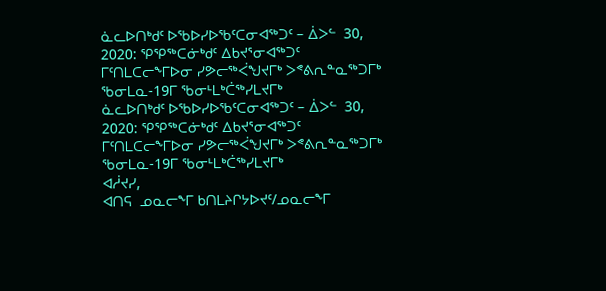ᓈᓚᐅᑎᒃᑯᑦ ᐅᖃᐅᓯᐅᖃᑦᑕᓂᐊᖅᑐᑦ – ᐄᐳᓪ  30, 2020: ᕿᕿᖅᑕᓃᒃᑯᑦ ᐃᑲᔪᕐᓂᐊᖅᑐᑦ ᒥᑦᑎᒪᑕᓕᖕᒥᐅᓂ ᓯᕗᓕᖅᐹᖑᔪᒥᒃ ᐳᕝᕕᕆᓐᓇᖅᑐᒥᒃ ᖃᓂᒪᓇ-19ᒥ ᖃᓂᒻᒪᒃᑖᖅᓯᒪᔪᒥᒃ
ᓈᓚᐅᑎᒃᑯᑦ ᐅᖃᐅᓯᐅᖃᑦᑕᓂᐊᖅᑐᑦ – ᐄᐳᓪ  30, 2020: ᕿᕿᖅᑕᓃᒃᑯᑦ ᐃᑲᔪᕐᓂᐊᖅᑐᑦ ᒥᑦᑎᒪᑕᓕᖕᒥᐅᓂ ᓯᕗᓕᖅᐹᖑᔪᒥᒃ ᐳᕝᕕᕆᓐᓇᖅᑐᒥᒃ ᖃᓂᒪᓇ-19ᒥ ᖃᓂᒻᒪᒃᑖᖅᓯᒪᔪᒥᒃ
ᐊᓲᔪᓯ,
ᐊᑎᕋ  ᓄᓇᓕᖕᒥ ᑲᑎᒪᔨᒋᔭᐅᔪᑦ/ᓄᓇᓕᖕᒥ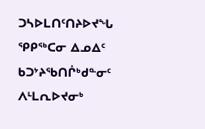ᑐᓴᐅᒪᑎᑦᑎᔨᐅᔪᖓ ᕿᑭᖅᑕᓂ ᐃᓄᐃᑦ ᑲᑐᔾᔨᖃᑎᒌᒃᑯᓐᓂᑦ
ᐱᒻᒪᕆᐅᔪᓂᒃ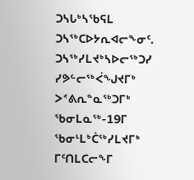ᑐᓴᒐᒃᓴᖃᕋᒪ ᑐᓴᖅᑕᐅᔭᕆᐊᓕᖕᓂᑦ.  ᑐᓴᖅᓯᒪᔪᒃᓴᐅᓕᖅᑐᓯ  ᓯᕗᓪᓕᖅᐹᖑᔪᒥᒃ ᐳᕝᕕᕆᓐᓇᖅᑐᒥᒃ ᖃᓂᒪᓇᖅ-19ᒥ ᖃᓂᒻᒪᒃᑖᖅᓯᒪᔪᒥᒃ ᒥᑦᑎᒪᑕᓕᖕᒥ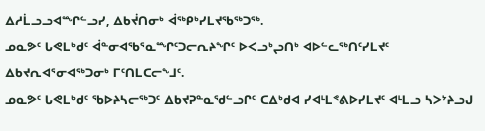ᐃᓱᒫᓗᓗᐊᙱᓪᓗᓯ, ᐃᑲᔫᑎᓂᒃ ᐋᖅᑭᒃᓯᒪᔪᖃᖅᑐᖅ.
ᓄᓇᕗᑦ ᒐᕙᒪᒃᑯᑦ ᐋᓐᓂᐊᖃᕐᓇᙱᑦᑐᓕᕆᔨᖏᑦ ᐅᐸᓗᒃᖢᑎᒃ ᐊᐅᓪᓚᖅᑎᑦᓯᒪᔪᑦ ᐃᑲᔪᕆᐊᕐᓂᐊᖅᑐᓂᒃ ᒥᑦᑎᒪᑕᓕᖕᒧᑦ.
ᓄᓇᕗᑦ ᒐᕙᒪᒃᑯᑦ ᖃᐅᔨᓴᓕᖅᑐᑦ ᐃᑲᔪᕈᓐᓇᖁᓪᓗᒋᑦ ᑕᐃᒃᑯᐊ ᓯᐊᒻᒪᕝᕕᐅᓯᒪᔪᑦ ᐊᒻᒪᓗ ᓴᐳᔾᔨᓗᒍ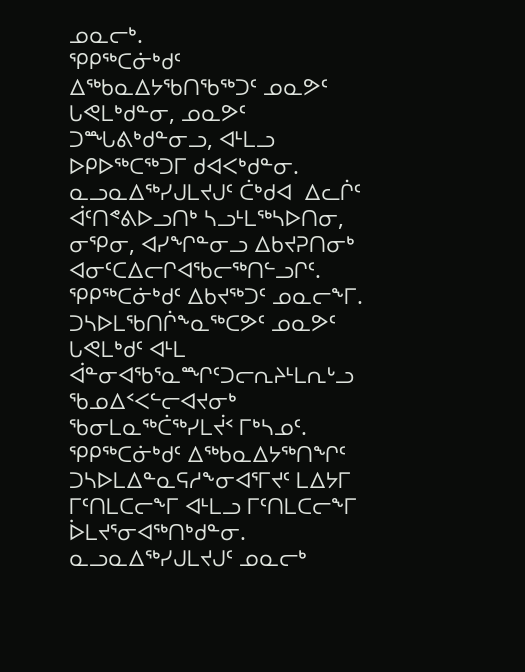ᓄᓇᓕᒃ.
ᕿᑭᖅᑕᓃᒃᑯᑦ ᐃᖅᑲᓇᐃᔭᖃᑎᖃᖅᑐᑦ ᓄᓇᕗᑦ ᒐᕙᒪᒃᑯᓐᓂ, ᓄᓇᕗᑦ ᑐᙵᕕᒃᑯᓐᓂᓗ, ᐊᒻᒪᓗ ᐅᑭᐅᖅᑕᖅᑐᒥ ᑯᐊᐸᒃᑯᓐᓂ.
ᓇᓗᓇᐃᖅᓯᒍᒪᔪᒍᑦ ᑖᒃᑯᐊ  ᐃᓚᒌᑦ ᐋᑦᑎᕝᕕᐅᓗᑎᒃ ᓴᓗᒻᒪᖅᓴᐅᑎᓂ, ᓂᕿᓂ, ᐊᓯᖏᓐᓂᓗ ᐃᑲᔪᕈᑎᓂᒃ ᐊᓂᑦᑕᐃᓕᒋᐊᖃᓕᖅᑎᓪᓗᒋᑦ.
ᕿᑭᖅᑕᓃᒃᑯᑦ ᐃᑲᔪᖅᑐᑦ ᓄᓇᓕᖕᒥ.
ᑐᓴᐅᒪᖃᑎᒌᖕᓇᖅᑕᕗᑦ ᓄᓇᕗᑦ ᒐᕙᒪᒃᑯᑦ ᐊᒻᒪ ᐋᓐᓂᐊᖃᕐᓇᙱᑦᑐᓕᕆᔨᒻᒪᕆᒡᓗ ᖃᓄᐃᑉᐸᓪᓕᐊᔪᓂᒃ ᖃᓂᒪᓇᖅᑖᖅᓯᒪᔫᑉ ᒥᒃᓴᓄᑦ.
ᕿᑭᖅᑕᓃᒃᑯᑦ ᐃᖅᑲᓇᐃᔭᖅᑎᖏᑦ ᑐᓴᐅᒪᐃᓐᓇᕋᓱᖕᓂᐊᕐᒥᔪᑦ ᒪᐃᔭᒥ ᒥᑦᑎᒪᑕᓕᖕᒥ ᐊᒻᒪᓗ ᒥᑦᑎᒪᑕᓕᖕᒥ ᐆᒪᔪᕐᓂᐊᖅᑎᒃᑯᓐᓂ.
ᓇᓗᓇᐃᖅᓯᒍᒪᔪᒍᑦ ᓄᓇᓕᒃ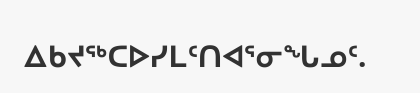ᐃᑲᔪᖅᑕᐅᓯᒪᑦᑎᐊᕐᓂᖓᓄᑦ.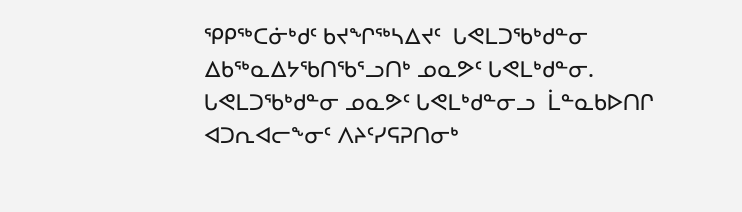ᕿᑭᖅᑕᓃᒃᑯᑦ ᑲᔪᖏᖅᓴᐃᔪᑦ  ᒐᕙᒪᑐᖃᒃᑯᓐᓂ ᐃᑲᖅᓇᐃᔭᖃᑎᖃᕐᓗᑎᒃ ᓄᓇᕗᑦ ᒐᕙᒪᒃᑯᓐᓂ.
ᒐᕙᒪᑐᖃᒃᑯᓐᓂ ᓄᓇᕗᑦ ᒐᕙᒪᒃᑯᓐᓂᓗ  ᒫᓐᓇᑲᐅᑎᒋ ᐊᑐᕆᐊᓕᖕᓂᑦ ᐱᔨᑦᓯᕋᕈᑎᓂᒃ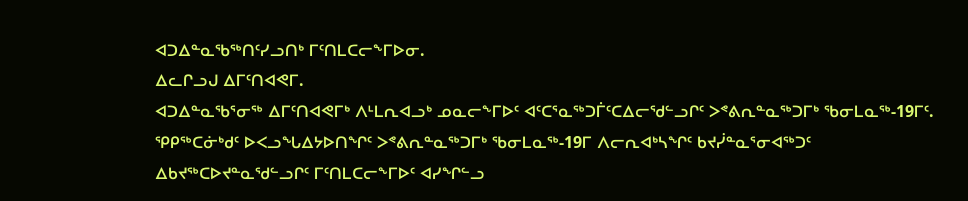ᐊᑐᐃᓐᓇᖃᖅᑎᑦᓯᓗᑎᒃ ᒥᑦᑎᒪᑕᓕᖕᒥᐅᓂ.
ᐃᓚᒋᓗᒍ ᐃᒥᑦᑎᐊᕙᒥ.
ᐊᑐᐃᓐᓇᖃᕐᓂᖅ ᐃᒥᑦᑎᐊᕙᒥᒃ ᐱᒻᒪᕆᐊᓗᒃ ᓄᓇᓕᖕᒥᐅᑦ ᐊᑦᑕᕐᓇᖅᑐᒦᑦᑕᐃᓕᖁᓪᓗᒋᑦ ᐳᕝᕕᕆᓐᓇᖅᑐᒥᒃ ᖃᓂᒪᓇᖅ-19ᒥᑦ.
ᕿᑭᖅᑕᓃᒃᑯᑦ ᐅᐸᓗᖓᐃᔭᐅᑎᖏᑦ ᐳᕝᕕᕆᓐᓇᖅᑐᒥᒃ ᖃᓂᒪᓇᖅ-19ᒥ ᐱᓕᕆᐊᒃᓴᖏᑦ ᑲᔪᓰᓐᓇᕐᓂᐊᖅᑐᑦ ᐃᑲᔪᖅᑕᐅᔪᓐᓇᖁᓪᓗᒋᑦ ᒥᑦᑎᒪᑕᓕᖕᒥᐅᑦ ᐊᓯᖏᓪᓗ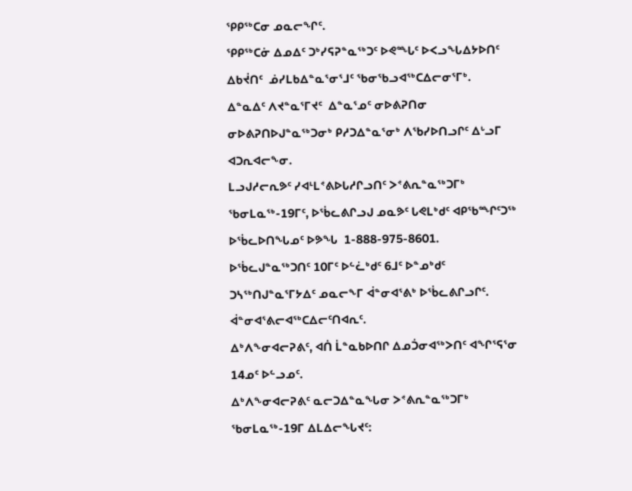ᕿᑭᖅᑕᓂ ᓄᓇᓕᖏᑦ.
ᕿᑭᖅᑕᓃ ᐃᓄᐃᑦ ᑐᒃᓯᕋᕈᓐᓇᖅᑐᑦ ᐅᕙᙵᑦ ᐅᐸᓗᖓᐃᔭᐅᑎᑦ ᐃᑲᔫᑎᑦ  ᓅᓯᒪᑲᐃᓐᓇᕐᓂᕐᒧᑦ ᖃᓂᖃᓗᐊᖅᑕᐃᓕᓂᕐᒥᒃ.
ᐃᓐᓇᐃᑦ ᐱᔪᓐᓇᕐᒥᔪᑦ  ᐃᓐᓇᕐᓄᑦ ᓂᐅᕕᕈᑎᓂ ᓂᐅᕕᕈᑎᐅᒍᓐᓇᖅᑐᓂᒃ ᑭᓱᑐᐃᓐᓇᕐᓂᒃ ᐱᖃᓯᐅᑎᓗᒋᑦ ᐃᒡᓗᒥ ᐊᑐᕆᐊᓕᖕᓂ.
ᒪᓗᒍᓱᓕᕆᕗᑦ ᓯᐊᒻᒪᕝᕕᐅᒐᓱᒋᓗᑎᑦ ᐳᕝᕕᕆᓐᓇᖅᑐᒥᒃ ᖃᓂᒪᓇᖅ-19ᒥᑦ, ᐅᖄᓚᕕᒋᓗᒍ ᓄᓇᕗᑦ ᒐᕙᒪᒃᑯᑦ ᐊᑭᖃᙱᑦᑐᖅ ᐅᖄᓚᐅᑎᖓᓄᑦ ᐅᕗᖓ  1-888-975-8601.
ᐅᖄᓚᒍᓐᓇᖅᑐᑎᑦ 10ᒥᑦ ᐅᓪᓛᒃᑯᑦ 6ᒧᑦ ᐅᓐᓄᒃᑯᑦ
ᑐᓴᖅᑎᒍᓐᓇᕐᒥᔭᐃᑦ ᓄᓇᓕᖕᒥ ᐋᓐᓂᐊᕐᕕᒃ ᐅᖄᓚᕕᒋᓗᒋᑦ.
ᐋᓐᓂᐊᕐᕕᓕᐊᖅᑕᐃᓕᑦᑎᐊᕆᑦ.
ᐃᒃᐱᖕᓂᐊᓕᕈᕕᑦ, ᐊᑏ ᒫᓐᓇᑲᐅᑎᒋ ᐃᓄᑑᓂᐊᖅᐳᑎᑦ ᐊᖏᕐᕋᕐᓂ 14ᓄᑦ ᐅᓪᓗᓄᑦ.
ᐃᒃᐱᖕᓂᐊᓕᕈᕕᑦ ᓇᓕᑐᐃᓐᓇᖓᓂ ᐳᕝᕕᕆᓐᓇᖅᑐᒥᒃ ᖃᓂᒪᓇᖅ-19ᒥ ᐃᒪᐃᓕᖓᔪᑦ: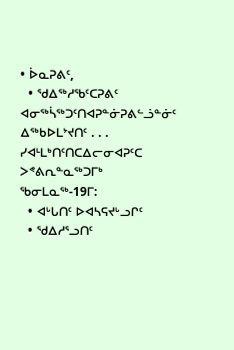• ᐆᓇᕈᕕᑦ,
  • ᖁᐃᖅᓱᖃᑦᑕᕈᕕᑦ ᐊᓂᖅᓵᖅᑐᑦᑎᐊᕈᓐᓃᕈᕕᓪᓘᓐᓃᑦ
ᐃᖅᑲᐅᒪᔾᔪᑎᑦ . . . ᓯᐊᒻᒪᒃᑎᑦᑎᑕᐃᓕᓂᐊᕈᑦᑕ ᐳᕝᕕᕆᓐᓇᖅᑐᒥᒃ ᖃᓂᒪᓇᖅ-19ᒥ:
  • ᐊᒡᒐᑎᑦ ᐅᐊᓴᕋᔪᒡᓗᒋᑦ
  • ᖁᐃᓱᕐᓗᑎᑦ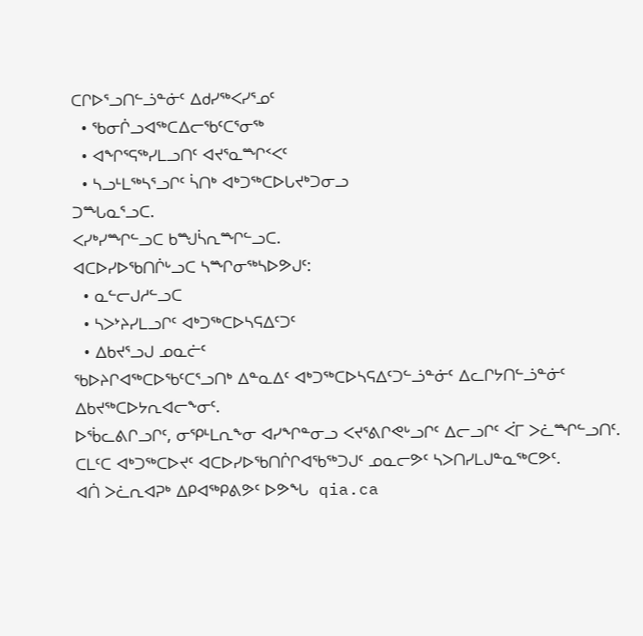ᑕᒋᐅᕐᓗᑎᓪᓘᓐᓃᑦ ᐃᑯᓯᖅᐸᓯᕐᓄᑦ
  • ᖃᓂᒌᓗᐊᖅᑕᐃᓕᖃᑦᑕᕐᓂᖅ
  • ᐊᖏᕐᕋᖅᓯᒪᓗᑎᑦ ᐊᔪᕐᓇᙱᑉᐸᑦ
  • ᓴᓗᒻᒪᖅᓴᕐᓗᒋᑦ ᓵᑎᒃ ᐊᒃᑐᖅᑕᐅᒐᔪᒃᑐᓂᓗ
ᑐᙵᓇᕐᓗᑕ.
ᐸᓯᒃᓯᙱᓪᓗᑕ ᑲᙳᓵᕆᙱᓪᓗᑕ.
ᐊᑕᐅᓯᐅᖃᑎᒌᒡᓗᑕ ᓴᙱᓂᖅᓴᐅᕗᒍᑦ:
  • ᓇᓪᓕᒍᓱᓪᓗᑕ
  • ᓴᐳᔾᔨᓯᒪᓗᒋᑦ ᐊᒃᑐᖅᑕᐅᓴᕋᐃᑦᑐᑦ
  • ᐃᑲᔪᕐᓗᒍ ᓄᓇᓖᑦ
ᖃᐅᔨᒋᐊᖅᑕᐅᖃᑦᑕᕐᓗᑎᒃ ᐃᓐᓇᐃᑦ ᐊᒃᑐᖅᑕᐅᓴᕋᐃᑦᑐᓪᓘᓐᓃᑦ ᐃᓚᒋᔭᑎᓪᓘᓐᓃᑦ ᐃᑲᔪᖅᑕᐅᔭᕆᐊᓕᖕᓂᑦ.
ᐅᖄᓚᕕᒋᓗᒋᑦ, ᓂᕿᒻᒪᕆᖕᓂ ᐊᓯᖏᓐᓂᓗ ᐸᔪᕐᕕᒋᕙᒡᓗᒋᑦ ᐃᓕᓗᒋᑦ ᐹᒥ ᐳᓛᙱᓪᓗᑎᑦ.
ᑕᒪᑦᑕ ᐊᒃᑐᖅᑕᐅᔪᑦ ᐊᑕᐅᓯᐅᖃᑎᒌᒋᐊᖃᖅᑐᒍᑦ ᓄᓇᓕᕗᑦ ᓴᐳᑎᓯᒪᒍᓐᓇᖅᑕᕗᑦ.
ᐊᑏ ᐳᓛᕆᐊᕈᒃ ᐃᑭᐊᖅᑭᕕᕗᑦ ᐅᕗᖓ  qia.ca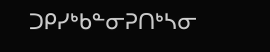ᑐᑭᓯᒃᑲᓐᓂᕈᑎᒃᓴᓂ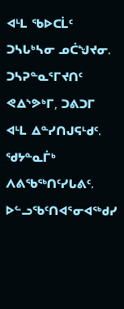ᐊᒻᒪ ᖃᐅᑕᒫᑦ ᑐᓴᒐᒃᓴᓂ ᓄᑖᖑᔪᓂ.
ᑐᓴᕈᓐᓇᕐᒥᔪᑎᑦ ᕙᐃᔅᕗᒃᒥ, ᑐᕕᑐᒥ ᐊᒻᒪ ᐃᓐᓯᑎᒍᕋᒻᑯᑦ.
ᖁᔭᓐᓇᒦᒃ ᐱᕕᖃᖅᑎᑦᓯᒐᕕᑦ.  ᐅᓪᓗᖃᑦᑎᐊᕐᓂᐊᖅᑯᓯ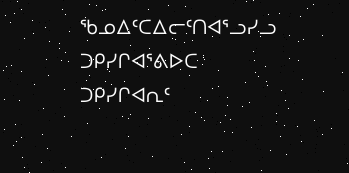ᖃᓄᐃᑦᑕᐃᓕᑦᑎᐊᕐᓗᓯᓗ
ᑐᑭᓯᒋᐊᕐᕕᐅᑕ
ᑐᑭᓯᒋᐊᕆᑦ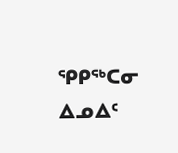ᕿᑭᖅᑕᓂ ᐃᓄᐃᑦ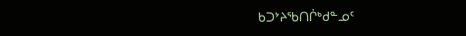ᑲᑐᔾᔨᖃᑎᒌᒃᑯᓐᓄᑦ